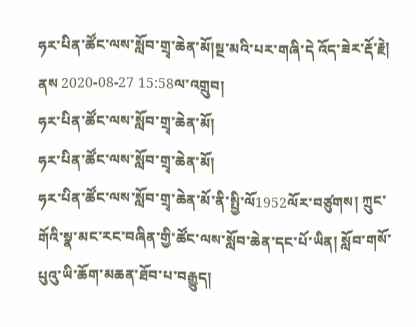ཧར་པིན་ཚོང་ལས་སློབ་གྲྭ་ཆེན་མོ།སྔ་མའི་པར་གཞི་དེ འོད་ཟེར་རྡོ་རྗེ།  ནས 2020-08-27 15:58ལ་འགྲུབ།
ཧར་པིན་ཚོང་ལས་སློབ་གྲྭ་ཆེན་མོ།
ཧར་པིན་ཚོང་ལས་སློབ་གྲྭ་ཆེན་མོ།
ཧར་པིན་ཚོང་ལས་སློབ་གྲྭ་ཆེན་མོ་ནི་སྤྱི་ལོ1952ལོར་བཙུགས། ཀྲུང་གོའི་སྣ་མང་རང་བཞིན་གྱི་ཚོང་ལས་སློབ་ཆེན་དང་པོ་ཡིན། སློབ་གསོ་པུའུ་ཡི་ཆོག་མཆན་ཐོབ་པ་བརྒྱུད།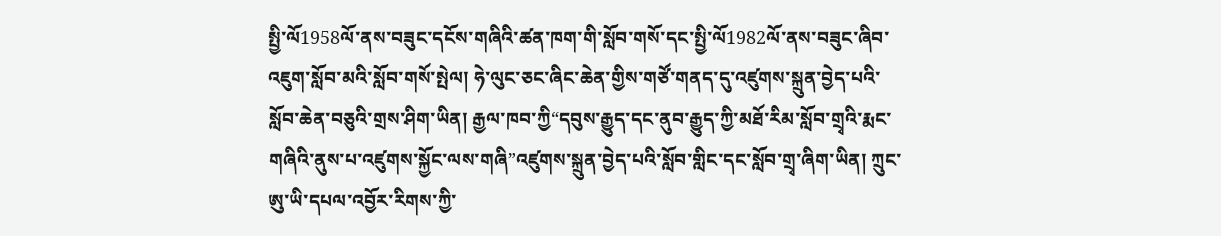སྤྱི་ལོ1958ལོ་ནས་བཟུང་དངོས་གཞིའི་ཚན་ཁག་གི་སློབ་གསོ་དང་སྤྱི་ལོ1982ལོ་ནས་བཟུང་ཞིབ་འཇུག་སློབ་མའི་སློབ་གསོ་སྤེལ། ཧེ་ལུང་ཅང་ཞིང་ཆེན་གྱིས་གཙོ་གནད་དུ་འཛུགས་སྐྲུན་བྱེད་པའི་སློབ་ཆེན་བཅུའི་གྲས་ཤིག་ཡིན། རྒྱལ་ཁབ་ཀྱི“དབུས་རྒྱུད་དང་ནུབ་རྒྱུད་ཀྱི་མཐོ་རིམ་སློབ་གྲྭའི་རྨང་གཞིའི་ནུས་པ་འཛུགས་སྐྱོང་ལས་གཞི”འཛུགས་སྐྲུན་བྱེད་པའི་སློབ་གླིང་དང་སློབ་གྲྭ་ཞིག་ཡིན། ཀྲུང་ཨུ་ཡི་དཔལ་འབྱོར་རིགས་ཀྱི་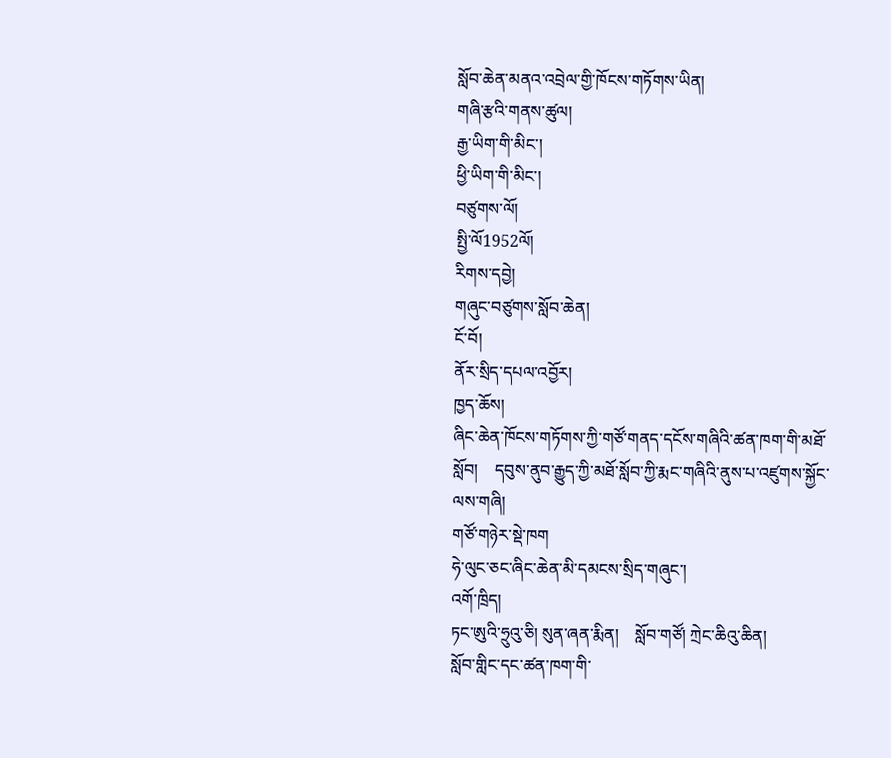སློབ་ཆེན་མནའ་འབྲེལ་གྱི་ཁོངས་གཏོགས་ཡིན།
གཞི་རྩའི་གནས་ཚུལ།
རྒྱ་ཡིག་གི་མིང་།
ཕྱི་ཡིག་གི་མིང་།
བཙུགས་ལོ།
སྤྱི་ལོ1952ལོ།
རིགས་དབྱེ།
གཞུང་བཙུགས་སློབ་ཆེན།
ངོ་བོ།
ནོར་སྲིད་དཔལ་འབྱོར།
ཁྱད་ཆོས།
ཞིང་ཆེན་ཁོངས་གཏོགས་ཀྱི་གཙོ་གནད་དངོས་གཞིའི་ཚན་ཁག་གི་མཐོ་སློབ།    དབུས་ནུབ་རྒྱུད་ཀྱི་མཐོ་སློབ་ཀྱི་རྨང་གཞིའི་ནུས་པ་འཛུགས་སྐྱོང་ལས་གཞི།
གཙོ་གཉེར་སྡེ་ཁག
ཧེ་ལུང་ཅང་ཞིང་ཆེན་མི་དམངས་སྲིད་གཞུང་།
འགོ་ཁྲིད།
ཏང་ཨུའི་ཧྲུའུ་ཅི། སུན་ཞན་རྨིན།    སློབ་གཙོ། ཀྲེང་ཆིའུ་ཆིན།
སློབ་གླིང་དང་ཚན་ཁག་གི་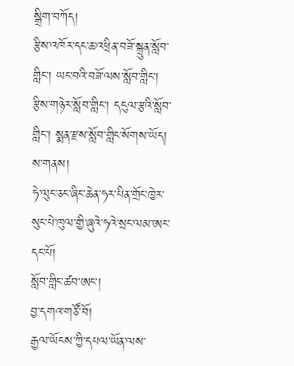སྒྲིག་བཀོད།
རྩིས་འཁོར་དང་ཆ་འཕྲིན་བཟོ་སྐྲུན་སློབ་གླིང་། ཡང་བའི་བཟོ་ལས་སློབ་གླིང་། རྩིས་གཉེར་སློབ་གླིང་། དངུལ་རྩའི་སློབ་གླིང་། སྨན་རྫས་སློབ་གླིང་སོགས་ཡོད།
ས་གནས།
ཧེ་ལུང་ཅང་ཞིང་ཆེན་ཧར་པིན་གྲོང་ཁྱེར་སུང་པེ་ཁུལ་གྱི་ཞུའེ་ཧའེ་སྲང་ལམ་ཨང་དང་པོ།
སློབ་གླིང་ཚབ་ཨང་།
བྱ་དགའ་གཙོ་བོ།
རྒྱལ་ཡོངས་ཀྱི་དཔལ་ཡོན་ལས་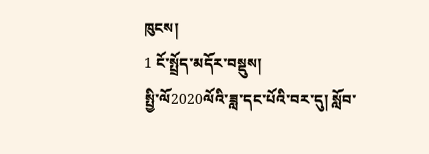ཁུངས།
1 ངོ་སྤྲོད་མདོར་བསྡུས།
སྤྱི་ལོ2020ལོའི་ཟླ་དང་པོའི་བར་དུ། སློབ་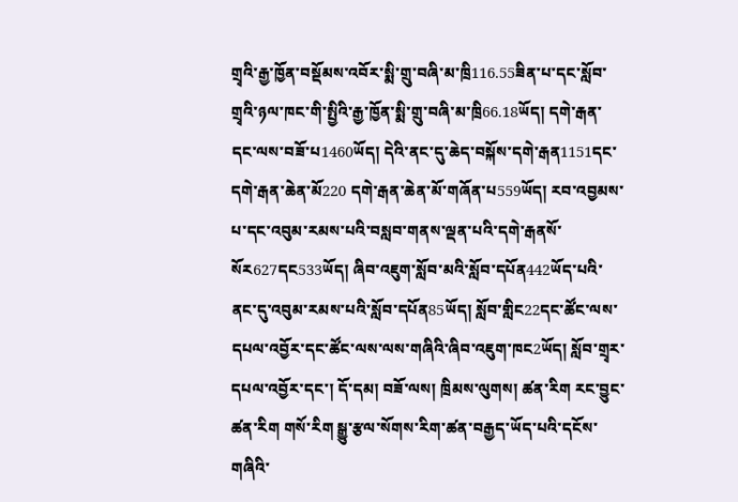གྲྭའི་རྒྱ་ཁྱོན་བསྡོམས་འབོར་སྨི་གྲུ་བཞི་མ་ཁྲི116.55ཟིན་པ་དང་སློབ་གྲྭའི་ཉལ་ཁང་གི་སྤྱིའི་རྒྱ་ཁྱོན་སྨི་གྲུ་བཞི་མ་ཁྲི66.18ཡོད། དགེ་རྒན་དང་ལས་བཟོ་པ1460ཡོད། དེའི་ནང་དུ་ཆེད་བསྐོས་དགེ་རྒན1151དང་དགེ་རྒན་ཆེན་མོ220 དགེ་རྒན་ཆེན་མོ་གཞོན་པ559ཡོད། རབ་འབྱམས་པ་དང་འབུམ་རམས་པའི་བསླབ་གནས་ལྡན་པའི་དགེ་རྒནསོ་སོར627དང533ཡོད། ཞིབ་འཇུག་སློབ་མའི་སློབ་དཔོན442ཡོད་པའི་ནང་དུ་འབུམ་རམས་པའི་སློབ་དཔོན85ཡོད། སློབ་གླིང22དང་ཚོང་ལས་དཔལ་འབྱོར་དང་ཚོང་ལས་ལས་གཞིའི་ཞིབ་འཇུག་ཁང2ཡོད། སློབ་གྲྭར་དཔལ་འབྱོར་དང་། དོ་དམ། བཟོ་ལས། ཁྲིམས་ལུགས། ཚན་རིག རང་བྱུང་ཚན་རིག གསོ་རིག སྒྱུ་རྩལ་སོགས་རིག་ཚན་བརྒྱད་ཡོད་པའི་དངོས་གཞིའི་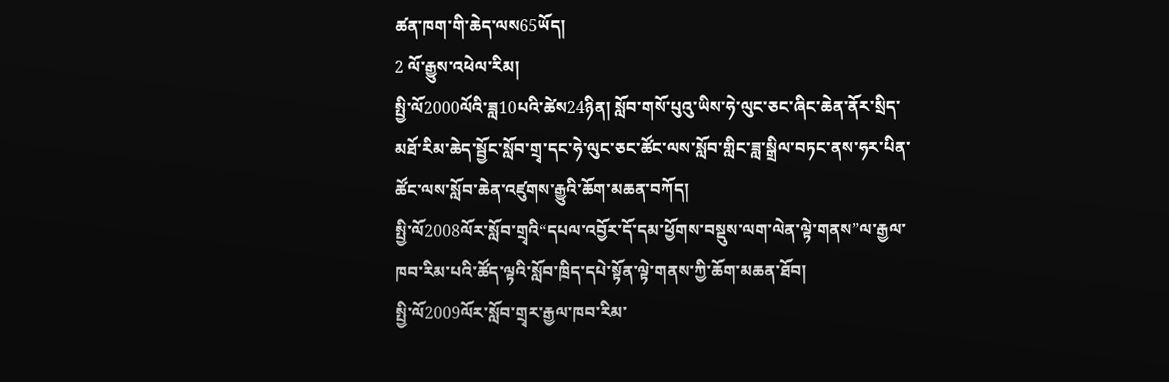ཚན་ཁག་གི་ཆེད་ལས65ཡོད།
2 ལོ་རྒྱུས་འཕེལ་རིམ།
སྤྱི་ལོ2000ལོའི་ཟླ10པའི་ཚེས24ཉིན། སློབ་གསོ་པུའུ་ཡིས་ཧེ་ལུང་ཅང་ཞིང་ཆེན་ནོར་སྲིད་མཐོ་རིམ་ཆེད་སྦྱོང་སློབ་གྲྭ་དང་ཧེ་ལུང་ཅང་ཚོང་ལས་སློབ་གླིང་ཟླ་སྒྲིལ་བཏང་ནས་ཧར་པིན་ཚོང་ལས་སློབ་ཆེན་འཛུགས་རྒྱུའི་ཆོག་མཆན་བཀོད།
སྤྱི་ལོ2008ལོར་སློབ་གྲྭའི“དཔལ་འབྱོར་དོ་དམ་ཕྱོགས་བསྡུས་ལག་ལེན་ལྟེ་གནས”ལ་རྒྱལ་ཁབ་རིམ་པའི་ཚོད་ལྟའི་སློབ་ཁྲིད་དཔེ་སྟོན་ལྟེ་གནས་ཀྱི་ཆོག་མཆན་ཐོབ།
སྤྱི་ལོ2009ལོར་སློབ་གྲྭར་རྒྱལ་ཁབ་རིམ་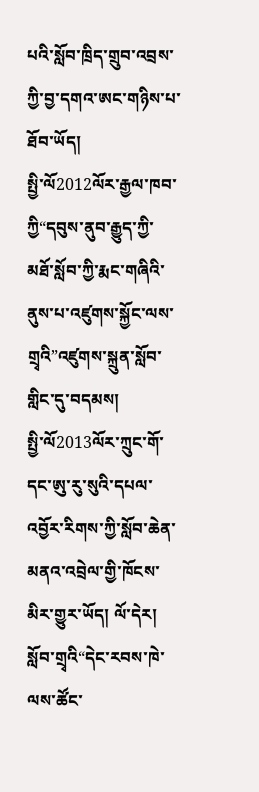པའི་སློབ་ཁྲིད་གྲུབ་འབྲས་ཀྱི་བྱ་དགའ་ཨང་གཉིས་པ་ཐོབ་ཡོད།
སྤྱི་ལོ2012ལོར་རྒྱལ་ཁབ་ཀྱི“དབུས་ནུབ་རྒྱུད་ཀྱི་མཐོ་སློབ་ཀྱི་རྨང་གཞིའི་ནུས་པ་འཛུགས་སྐྱོང་ལས་གྲྭའི”འཛུགས་སྐྲུན་སློབ་གླིང་དུ་བདམས།
སྤྱི་ལོ2013ལོར་ཀྲུང་གོ་དང་ཨུ་རུ་སུའི་དཔལ་འབྱོར་རིགས་ཀྱི་སློབ་ཆེན་མནའ་འབྲེལ་གྱི་ཁོངས་མིར་གྱུར་ཡོད། ལོ་དེར། སློབ་གྲྭའི“དེང་རབས་ཁེ་ལས་ཚོང་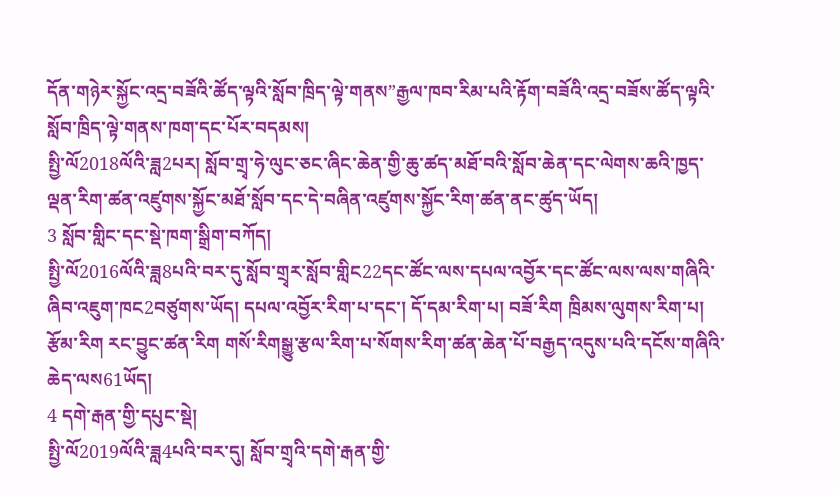དོན་གཉེར་སྐྱོང་འདྲ་བཟོའི་ཚོད་ལྟའི་སློབ་ཁྲིད་ལྟེ་གནས”རྒྱལ་ཁབ་རིམ་པའི་རྟོག་བཟོའི་འདྲ་བཟོས་ཚོད་ལྟའི་སློབ་ཁྲིད་ལྟེ་གནས་ཁག་དང་པོར་བདམས།
སྤྱི་ལོ2018ལོའི་ཟླ2པར། སློབ་གྲྭ་ཧེ་ལུང་ཅང་ཞིང་ཆེན་གྱི་ཆུ་ཚད་མཐོ་བའི་སློབ་ཆེན་དང་ལེགས་ཆའི་ཁྱད་ལྡན་རིག་ཚན་འཛུགས་སྐྱོང་མཐོ་སློབ་དང་དེ་བཞིན་འཛུགས་སྐྱོང་རིག་ཚན་ནང་ཚུད་ཡོད།
3 སློབ་གླིང་དང་སྡེ་ཁག་སྒྲིག་བཀོད།
སྤྱི་ལོ2016ལོའི་ཟླ8པའི་བར་དུ་སློབ་གྲྭར་སློབ་གླིང22དང་ཚོང་ལས་དཔལ་འབྱོར་དང་ཚོང་ལས་ལས་གཞིའི་ཞིབ་འཇུག་ཁང2བཙུགས་ཡོད། དཔལ་འབྱོར་རིག་པ་དང་། དོ་དམ་རིག་པ། བཟོ་རིག ཁྲིམས་ལུགས་རིག་པ། རྩོམ་རིག རང་བྱུང་ཚན་རིག གསོ་རིགསྒྱུ་རྩལ་རིག་པ་སོགས་རིག་ཚན་ཆེན་པོ་བརྒྱད་འདུས་པའི་དངོས་གཞིའི་ཆེད་ལས61ཡོད།
4 དགེ་རྒན་གྱི་དཔུང་སྡེ།
སྤྱི་ལོ2019ལོའི་ཟླ4པའི་བར་དུ། སློབ་གྲྭའི་དགེ་རྒན་གྱི་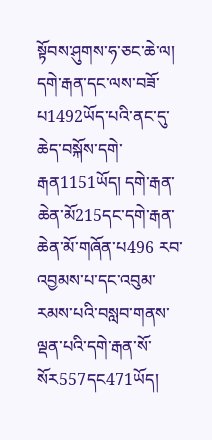སྟོབས་ཤུགས་ཧ་ཅང་ཆེ་ལ། དགེ་རྒན་དང་ལས་བཟོ་པ1492ཡོད་པའི་ནང་དུ་ཆེད་བསྐོས་དགེ་རྒན1151ཡོད། དགེ་རྒན་ཆེན་མོ215དང་དགེ་རྒན་ཆེན་མོ་གཞོན་པ496 རབ་འབྱམས་པ་དང་འབུམ་རམས་པའི་བསླབ་གནས་ལྡན་པའི་དགེ་རྒན་སོ་སོར557དང471ཡོད།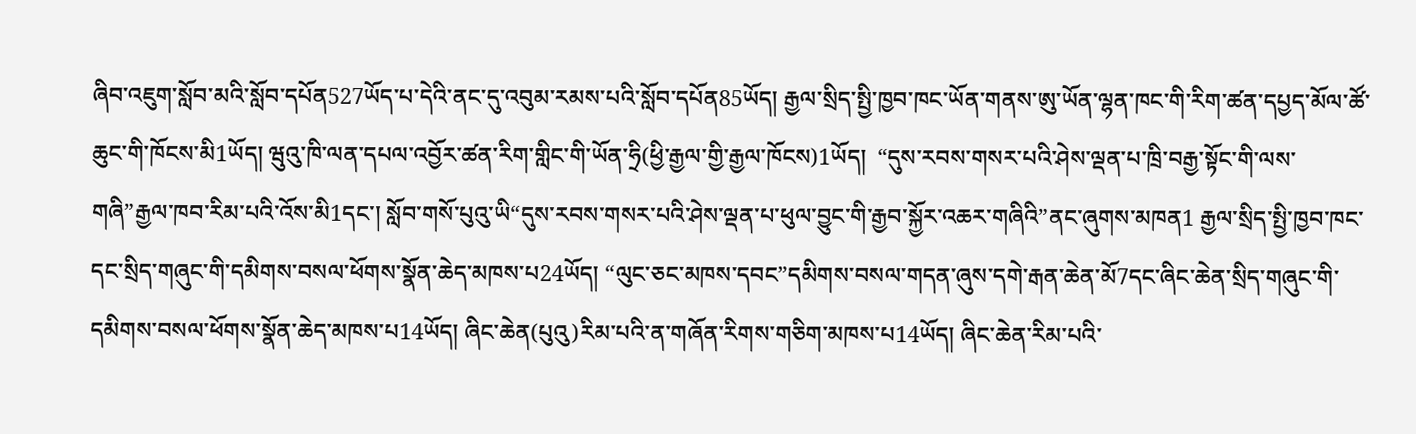ཞིབ་འཇུག་སློབ་མའི་སློབ་དཔོན527ཡོད་པ་དེའི་ནང་དུ་འབུམ་རམས་པའི་སློབ་དཔོན85ཡོད། རྒྱལ་སྲིད་སྤྱི་ཁྱབ་ཁང་ཡོན་གནས་ཨུ་ཡོན་ལྷན་ཁང་གི་རིག་ཚན་དཔྱད་མོལ་ཚོ་ཆུང་གི་ཁོངས་མི1ཡོད། ཝུའུ་ཁི་ལན་དཔལ་འབྱོར་ཚན་རིག་གླིང་གི་ཡོན་ཧྲི(ཕྱི་རྒྱལ་གྱི་རྒྱལ་ཁོངས)1ཡོད།  “དུས་རབས་གསར་པའི་ཤེས་ལྡན་པ་ཁྲི་བརྒྱ་སྟོང་གི་ལས་གཞི”རྒྱལ་ཁབ་རིམ་པའི་འོས་མི1དང་། སློབ་གསོ་པུའུ་ཡི“དུས་རབས་གསར་པའི་ཤེས་ལྡན་པ་ཕུལ་བྱུང་གི་རྒྱབ་སྐྱོར་འཆར་གཞིའི”ནང་ཞུགས་མཁན1 རྒྱལ་སྲིད་སྤྱི་ཁྱབ་ཁང་དང་སྲིད་གཞུང་གི་དམིགས་བསལ་ཕོགས་སྣོན་ཆེད་མཁས་པ24ཡོད། “ལུང་ཅང་མཁས་དབང”དམིགས་བསལ་གདན་ཞུས་དགེ་རྒན་ཆེན་མོ7དང་ཞིང་ཆེན་སྲིད་གཞུང་གི་དམིགས་བསལ་ཕོགས་སྣོན་ཆེད་མཁས་པ14ཡོད། ཞིང་ཆེན(པུའུ)རིམ་པའི་ན་གཞོན་རིགས་གཅིག་མཁས་པ14ཡོད། ཞིང་ཆེན་རིམ་པའི་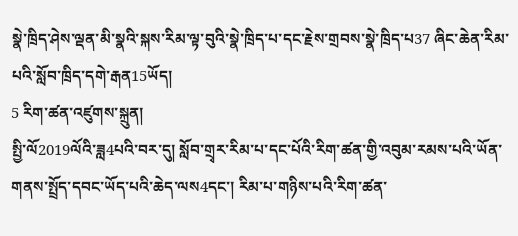སྣེ་ཁྲིད་ཤེས་ལྡན་མི་སྣའི་སྐས་རིམ་ལྟ་བུའི་སྣེ་ཁྲིད་པ་དང་རྗེས་གྲབས་སྣེ་ཁྲིད་པ37 ཞིང་ཆེན་རིམ་པའི་སློབ་ཁྲིད་དགེ་རྒན15ཡོད།
5 རིག་ཚན་འཛུགས་སྐྲུན།
སྤྱི་ལོ2019ལོའི་ཟླ4པའི་བར་དུ། སློབ་གྲྭར་རིམ་པ་དང་པོའི་རིག་ཚན་གྱི་འབུམ་རམས་པའི་ཡོན་གནས་སྤྲོད་དབང་ཡོད་པའི་ཆེད་ལས4དང་། རིམ་པ་གཉིས་པའི་རིག་ཚན་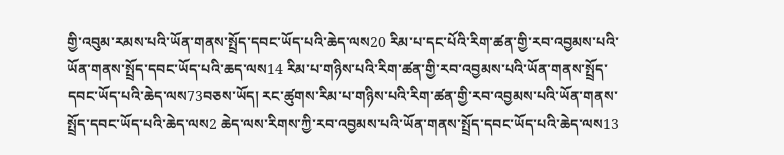གྱི་འབུམ་རམས་པའི་ཡོན་གནས་སྤྲོད་དབང་ཡོད་པའི་ཆེད་ལས20 རིམ་པ་དང་པོའི་རིག་ཚན་གྱི་རབ་འབྱམས་པའི་ཡོན་གནས་སྤྲོད་དབང་ཡོད་པའི་ཆད་ལས14 རིམ་པ་གཉིས་པའི་རིག་ཚན་གྱི་རབ་འབྱམས་པའི་ཡོན་གནས་སྤྲོད་དབང་ཡོད་པའི་ཆེད་ལས73བཅས་ཡོད། རང་ཚུགས་རིམ་པ་གཉིས་པའི་རིག་ཚན་གྱི་རབ་འབྱམས་པའི་ཡོན་གནས་སྤྲོད་དབང་ཡོད་པའི་ཆེད་ལས2 ཆེད་ལས་རིགས་ཀྱི་རབ་འབྱམས་པའི་ཡོན་གནས་སྤྲོད་དབང་ཡོད་པའི་ཆེད་ལས13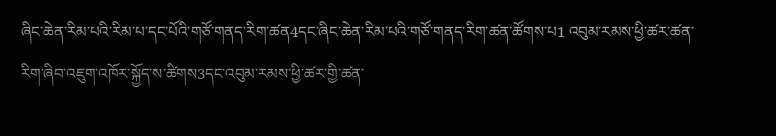ཞིང་ཆེན་རིམ་པའི་རིམ་པ་དང་པོའི་གཙོ་གནད་རིག་ཚན4དང་ཞིང་ཆེན་རིམ་པའི་གཙོ་གནད་རིག་ཚན་ཚོགས་པ1 འབུམ་རམས་ཕྱི་ཚར་ཚན་རིག་ཞིབ་འཇུག་འཁོར་སྐྱོད་ས་ཚིགས3དང་འབུམ་རམས་ཕྱི་ཚར་གྱི་ཚན་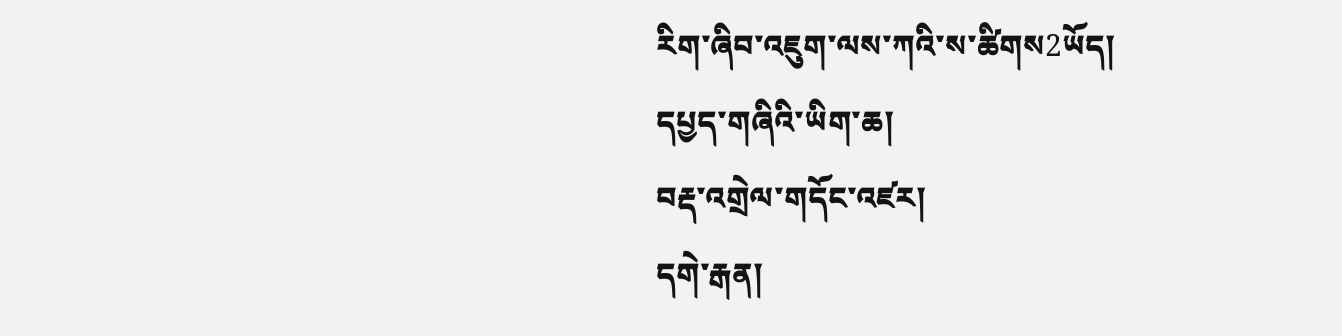རིག་ཞིབ་འཇུག་ལས་ཀའི་ས་ཚིགས2ཡོད།
དཔྱད་གཞིའི་ཡིག་ཆ།
བརྡ་འགྲེལ་གདོང་འཛར།
དགེ་རྒན།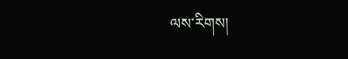ལས་རིགས།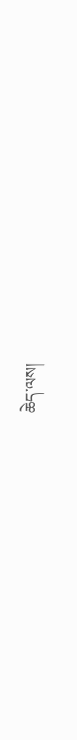ཆེད་ལས།